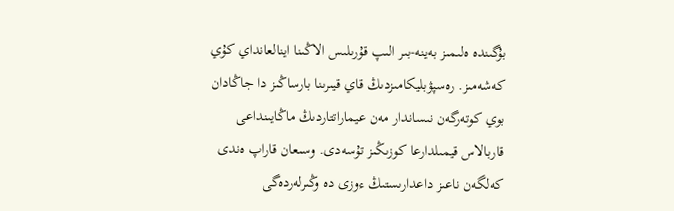بۇگىندە ەلىمىز بەينە-بىر الىپ قۇرىلىس الاڭىنا اينالعانداي كۇي كەشەمىز. رەسپۋبليكامىزدىڭ قاي قيىرىنا بارساڭىز دا جاڭادان بوي كوتەرگەن نىساندار مەن عيماراتتاردىڭ ماڭايىنداعى قاربالاس قيمىلدارعا كوزىڭىز تۇسەدى. وسىعان قاراپ ەندى كەلگەن ناعىز داعدارىستىڭ ءوزى دە وڭىرلەردەگى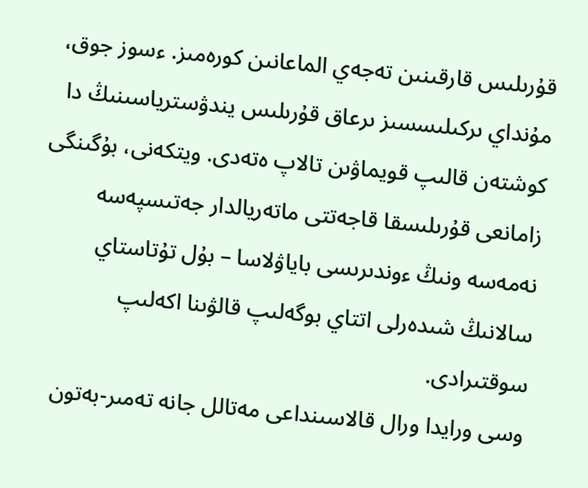قۇرىلىس قارقىنىن تەجەي الماعانىن كورەمىز. ءسوز جوق، مۇنداي ىركىلىسسىز ىرعاق قۇرىلىس يندۋسترياسىنىڭ دا كوشتەن قالىپ قويماۋىن تالاپ ەتەدى. ويتكەنى، بۇگىنگى زامانعى قۇرىلىسقا قاجەتتى ماتەريالدار جەتىسپەسە نەمەسە ونىڭ ءوندىرىسى باياۋلاسا – بۇل تۇتاستاي سالانىڭ شىدەرلى اتتاي بوگەلىپ قالۋىنا اكەلىپ سوقتىرادى.
وسى ورايدا ورال قالاسىنداعى مەتالل جانە تەمىر-بەتون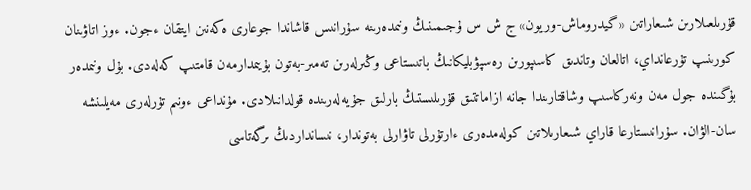قۇرىلعىلارىن شىعاراتىن «گيدروماش-وريون» ج ش س ۇجىمىنىڭ ونىمدەرىنە سۇرانىس قاشاندا جوعارى ەكەنىن ايتقان ءجون. ءوز اتاۋىنان كورىنىپ تۇرعانداي، اتالعان وتاندىق كاسىپورىن رەسپۋبليكانىڭ باتىستاعى وڭىرلەرىن تەمىر-بەتون بۇيىمدارمەن قامتىپ كەلەدى. بۇل ونىمدەر بۇگىندە جول مەن ونەركاسىپ وشاقتارىندا جانە ازاماتتىق قۇرىلىستىڭ بارلىق جۇيەلەرىندە قولدانىلادى. مۇنداعى ءونىم تۇرلەرى مەيلىنشە سان-الۋان. سۇرانىستارعا قاراي شىعارىلاتىن كولەمدەرى ءارتۇرلى تاۋارلى بەتوندار، نىسانداردىڭ ىرگەتاسى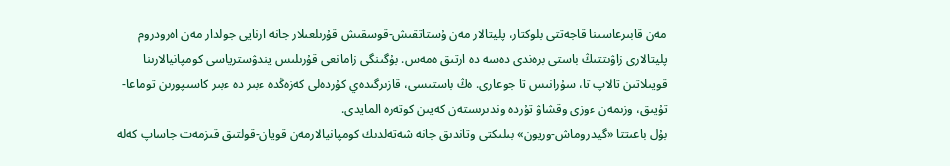مەن قابىرعاسىنا قاجەتتى بلوكتار، پليتالار مەن ۇستاتقىش-قوسقىش قۇرىلعىلار جانە ارنايى جولدار مەن اەرودروم پليتالارى زاۋىتتىڭ باستى برەندى دەسە دە ارتىق ەمەس. بۇگىنگى زامانعى قۇرىلىس يندۋسترياسى كومپانيالارىنا قويىلاتىن تالاپ تا، سۇرانىس تا جوعارى. ەڭ باستىسى، قازىرگىدەي كۇردەلى كەزەڭدە ءبىر دە ءبىر كاسىپورىن توماعا-تۇيىق، وزىمەن ءوزى وقشاۋ تۇردە وندىرىستەن كەيىن كوتەرە المايدى.
بۇل باعىتتا «گيدروماش-وريون» بىلىكتى وتاندىق جانە شەتەلدىك كومپانيالارمەن قويان-قولتىق قىزمەت جاساپ كەلە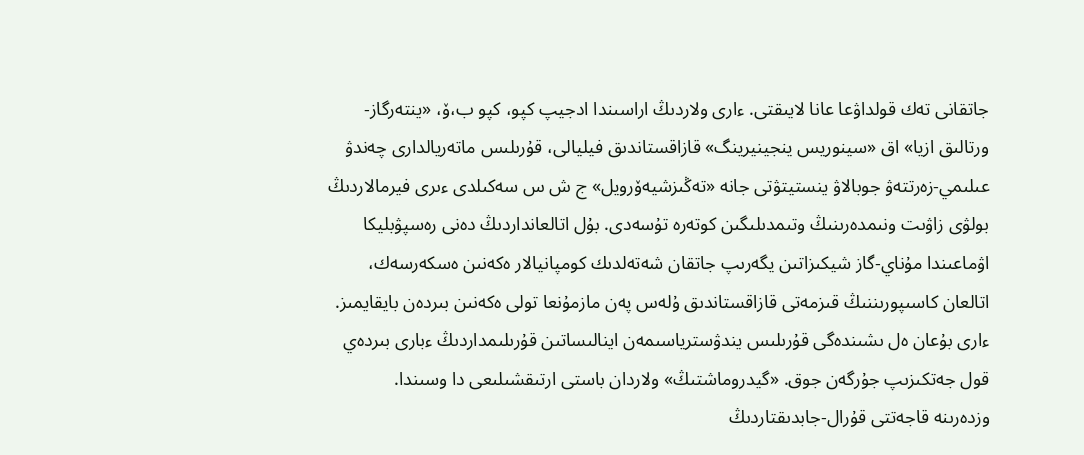جاتقانى تەك قولداۋعا عانا لايىقتى. ءارى ولاردىڭ اراسىندا ادجيپ كپو، كپو ب،ۆ، «ينتەرگاز-ورتالىق ازيا» اق «سينوريس ينجينيرينگ» قازاقستاندىق فيليالى، قۇرىلىس ماتەريالدارى چەندۋ عىلىمي-زەرتتەۋ جوبالاۋ ينستيتۋتى جانە «تەڭىزشيەۆرويل» ج ش س سەكىلدى ءىرى فيرمالاردىڭ بولۋى زاۋىت ونىمدەرىنىڭ وتىمدىلىگىن كوتەرە تۇسەدى. بۇل اتالعانداردىڭ دەنى رەسپۋبليكا اۋماعىندا مۇناي-گاز شيكىزاتىن يگەرىپ جاتقان شەتەلدىك كومپانيالار ەكەنىن ەسكەرسەك، اتالعان كاسىپورىننىڭ قىزمەتى قازاقستاندىق ۇلەس پەن مازمۇنعا تولى ەكەنىن بىردەن بايقايمىز. ءارى بۇعان ەل ىشىندەگى قۇرىلىس يندۋسترياسىمەن اينالىساتىن قۇرىلىمداردىڭ ءبارى بىردەي قول جەتكىزىپ جۇرگەن جوق. «گيدروماشتىڭ» ولاردان باستى ارتىقشىلىعى دا وسىندا.
وزدەرىنە قاجەتتى قۇرال-جابدىقتاردىڭ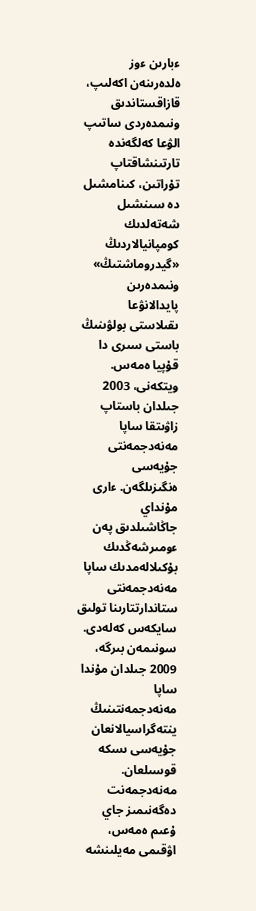ءبارىن ءوز ەلدەرىنەن اكەلىپ، قازاقستاندىق ونىمدەردى ساتىپ الۋعا كەلگەندە تارتىنشاقتاپ تۇراتىن، كىنامشىل دە سىنشىل شەتەلدىك كومپانيالاردىڭ «گيدروماشتىڭ» ونىمدەرىن پايدالانۋعا ىقىلاستى بولۋىنىڭ باستى سىرى دا قۇپيا ەمەس. ويتكەنى، 2003 جىلدان باستاپ زاۋىتقا ساپا مەنەدجمەنتى جۇيەسى ەنگىزىلگەن. ءارى مۇنداي جاڭاشىلدىق پەن ءومىرشەڭدىك بۇكىلالەمدىك ساپا مەنەدجمەنتى ستاندارتتارىنا تولىق سايكەس كەلەدى. سونىمەن بىرگە، 2009 جىلدان مۇندا ساپا مەنەدجمەنتىنىڭ ينتەگراسيالانعان جۇيەسى ىسكە قوسىلعان. مەنەدجمەنت دەگەنىمىز جاي ۇعىم ەمەس، اۋقىمى مەيلىنشە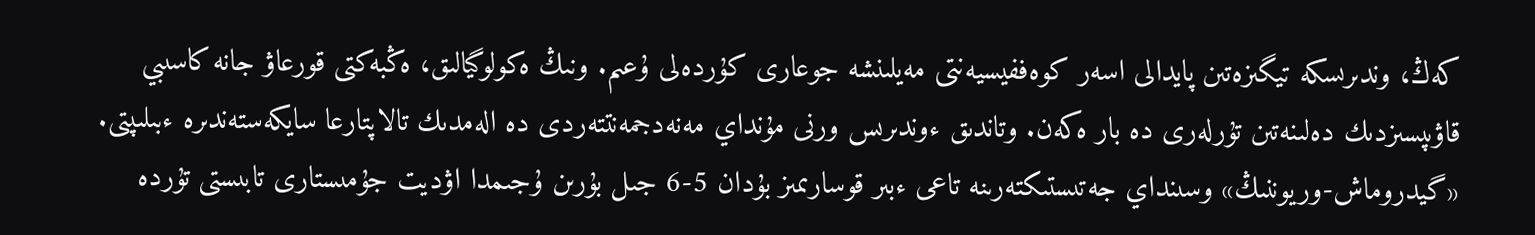كەڭ، وندىرىسكە تيگىزەتىن پايدالى اسەر كوەففيسيەنتى مەيلىنشە جوعارى كۇردەلى ۇعىم. ونىڭ ەكولوگيالىق، ەڭبەكتى قورعاۋ جانە كاسىبي قاۋىپسىزدىك دەلىنەتىن تۇرلەرى دە بار ەكەن. وتاندىق ءوندىرىس ورنى مۇنداي مەنەدجمەنتتەردى دە الەمدىك تالاپتارعا سايكەستەندىرە ءبىلىپتى. «گيدروماش-وريوننىڭ» وسىنداي جەتىستىكتەرىنە تاعى ءبىر قوسارىمىز بۇدان 5-6 جىل بۇرىن ۇجىمدا اۋديت جۇمىستارى تابىستى تۇردە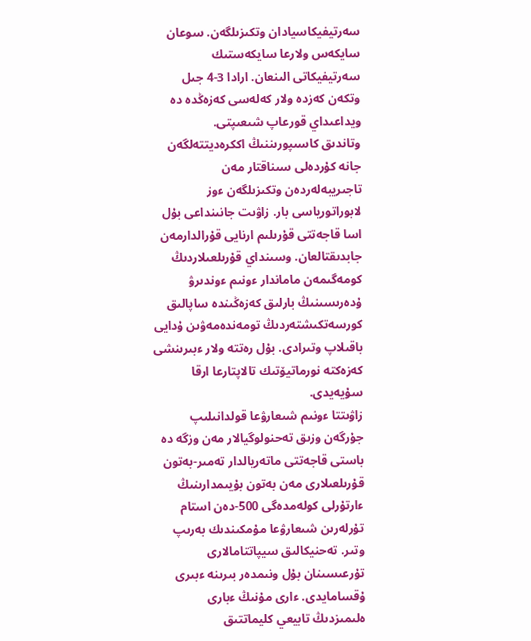سەرتيفيكاسيادان وتكىزىلگەن. سوعان سايكەس ولارعا سايكەستىك سەرتيفيكاتى الىنعان. ارادا 3-4 جىل وتكەن كەزدە ولار كەلەسى كەزەڭدە دە ويداعىداي قورعاپ شىعىپتى.
وتاندىق كاسىپورىننىڭ اككرەديتتەلگەن جانە كۇردەلى سىناقتار مەن تاجىريبەلەردەن وتكىزىلگەن ءوز لابوراتورياسى بار. زاۋىت جانىنداعى بۇل اسا قاجەتتى قۇرىلىم ارنايى قۇرالدارمەن جابدىقتالعان. وسىنداي قۇرىلعىلاردىڭ كومەگىمەن ماماندار ءونىم ءوندىرۋ ۇدەرىسىنىڭ بارلىق كەزەڭىندە ساپالىق كورسەتكىشتەردىڭ تومەندەمەۋىن ۇدايى باقىلاپ وتىرادى. بۇل رەتتە ولار ءبىرىنشى كەزەكتە نورماتيۆتىك تالاپتارعا ارقا سۇيەيدى.
زاۋىتتا ءونىم شىعارۋعا قولدانىلىپ جۇرگەن وزىق تەحنولوگيالار مەن وزگە دە باستى قاجەتتى ماتەريالدار تەمىر-بەتون قۇرىلعىلارى مەن بەتون بۇيىمدارىنىڭ ءارتۇرلى كولەمدەگى 500-دەن استام تۇرلەرىن شىعارۋعا مۇمكىندىك بەرىپ وتىر. تەحنيكالىق سيپاتتامالارى تۇرعىسىنان بۇل ونىمدەر بىرىنە ءبىرى ۇقسامايدى. ءارى مۇنىڭ ءبارى ەلىمىزدىڭ تابيعي كليماتتىق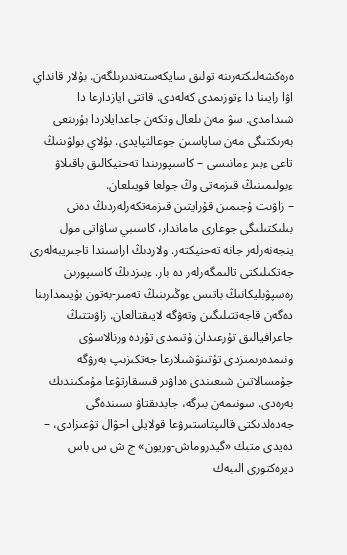ەرەكشەلىكتەرىنە تولىق سايكەستەندىرىلگەن. بۇلار قانداي اۋا رايىنا دا ءتوزىمدى كەلەدى. قاتتى ايازدارعا دا شىدامدى. سۋ مەن ىلعال وتكەن جاعدايلاردا بۇرىنعى بەرىكتىگى مەن ساپاسىن جوعالتپايدى. بۇلاي بولۋىنىڭ تاعى ءبىر ءمانىسى – كاسىپورىندا تەحنيكالىق باقىلاۋ ءبولىمىنىڭ قىزمەتى وڭ جولعا قويىلعان.
– زاۋىت ۇجىمىن قۇرايتىن قىزمەتكەرلەردىڭ دەنى بىلىكتىلىگى جوعارى ماماندار، كاسىبي ساۋاتى مول ينجەنەرلەر جانە تەحنيكتەر. ولاردىڭ اراسىندا تاجىريبەلەرى جەتكىلىكتى تالىمگەرلەر دە بار. ءبىزدىڭ كاسىپورىن رەسپۋبليكانىڭ باتىس ءوڭىرىنىڭ تەمىر-بەتون بۇيىمدارىنا دەگەن قاجەتتىلىگىن وتەۋگە لايىقتالعان. زاۋىتتىڭ جاعرافيالىق تۇرعىدان ۇتىمدى تۇردە ورنالاسۋى ونىمدەرىمىزدى تۇتىنۋشىلارعا جەتكىزىپ بەرۋگە جۇمسالاتىن شىعىندى ەداۋىر قىسقارتۋعا مۇمكىندىك بەرەدى. سونىمەن بىرگە، جابدىقتاۋ ىسىندەگى جەدەلدىكتى قالىپتاستىرۋعا قولايلى احۋال تۋعىزادى، – دەيدى متبك «گيدروماش-وريون» ج ش س باس ديرەكتورى الىبەك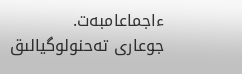ءاجماعامبەت.
جوعارى تەحنولوگيالىق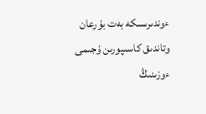ءوندىرىسكە بەت بۇرعان وتاندىق كاسىپورىن ۇجىمى ءوزىنىڭ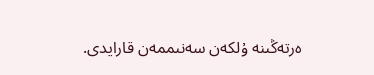ەرتەڭىنە ۇلكەن سەنىممەن قارايدى.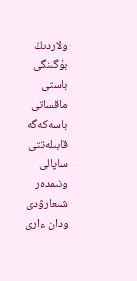ولاردىڭ بۇگىنگى باستى ماقساتى باسەكەگە قابىلەتتى ساپالى ونىمدەر شىعارۋدى ودان ءارى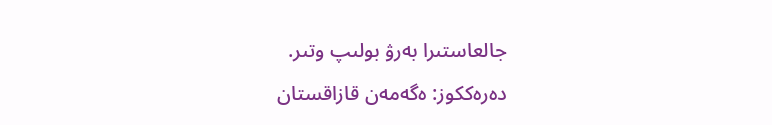جالعاستىرا بەرۋ بولىپ وتىر.
دەرەككوز: ەگەمەن قازاقستان